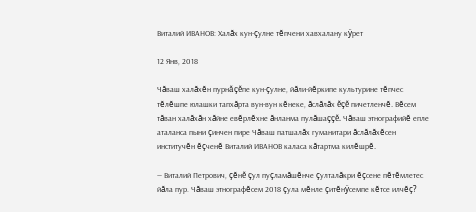Виталий ИВАНОВ: Халăх кун-çулне тĕпчени хавхалану кÿрет

12 Янв, 2018

Чăваш халăхĕн пурнăçĕпе кун-çулне, йăли-йĕркипе культурине тĕпчес тĕлĕшпе юлашки тапхăрта вун-вун кĕнеке, ăслăлăх ĕçĕ пичетленчĕ. Вĕсем тăван халăхăн хăйне евĕрлĕхне ăнланма пулăшаççĕ. Чăваш этнографийĕ епле аталанса пыни çинчен пире Чăваш патшалăх гуманитари ăслăлăхĕсен институчĕн ĕçченĕ Виталий ИВАНОВ каласа кăтартма килĕшрĕ.

— Виталий Петрович, çĕнĕ çул пуçламăшĕнче çулталăкри ĕçсене пĕтĕмлетес йăла пур. Чăваш этнографĕсем 2018 çула мĕнле çитĕнÿсемпе кĕтсе илчĕç?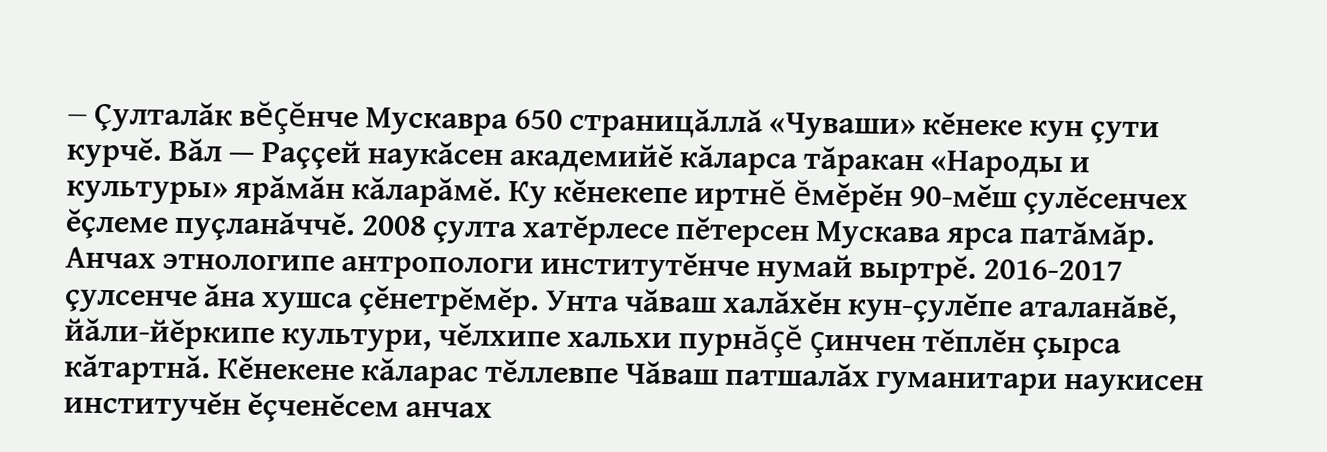— Çулталăк вĕçĕнче Мускавра 650 страницăллă «Чуваши» кĕнеке кун çути курчĕ. Вăл — Раççей наукăсен академийĕ кăларса тăракан «Народы и культуры» ярăмăн кăларăмĕ. Ку кĕнекепе иртнĕ ĕмĕрĕн 90-мĕш çулĕсенчех ĕçлеме пуçланăччĕ. 2008 çулта хатĕрлесе пĕтерсен Мускава ярса патăмăр. Анчах этнологипе антропологи институтĕнче нумай выртрĕ. 2016-2017 çулсенче ăна хушса çĕнетрĕмĕр. Унта чăваш халăхĕн кун-çулĕпе аталанăвĕ, йăли-йĕркипе культури, чĕлхипе хальхи пурнăçĕ çинчен тĕплĕн çырса кăтартнă. Кĕнекене кăларас тĕллевпе Чăваш патшалăх гуманитари наукисен институчĕн ĕçченĕсем анчах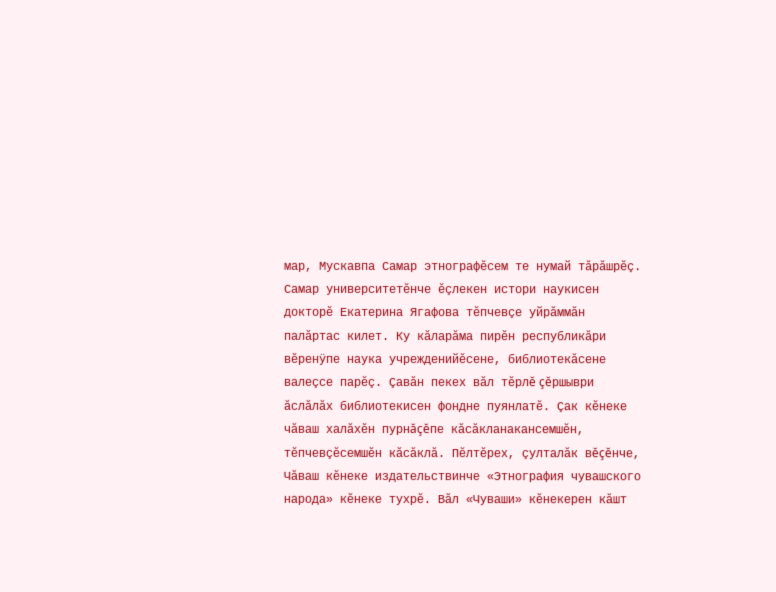мар, Мускавпа Самар этнографĕсем те нумай тăрăшрĕç. Самар университетĕнче ĕçлекен истори наукисен докторĕ Екатерина Ягафова тĕпчевçе уйрăммăн палăртас килет. Ку кăларăма пирĕн республикăри вĕренÿпе наука учрежденийĕсене, библиотекăсене валеçсе парĕç. Çавăн пекех вăл тĕрлĕ çĕршыври ăслăлăх библиотекисен фондне пуянлатĕ. Çак кĕнеке чăваш халăхĕн пурнăçĕпе кăсăкланакансемшĕн, тĕпчевçĕсемшĕн кăсăклă. Пĕлтĕрех, çулталăк вĕçĕнче, Чăваш кĕнеке издательствинче «Этнография чувашского народа» кĕнеке тухрĕ. Вăл «Чуваши» кĕнекерен кăшт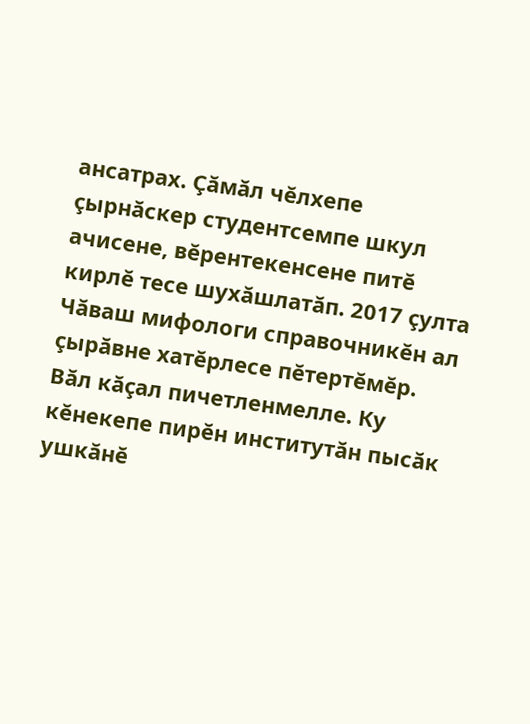ансатрах. Çăмăл чĕлхепе çырнăскер студентсемпе шкул ачисене, вĕрентекенсене питĕ кирлĕ тесе шухăшлатăп. 2017 çулта Чăваш мифологи справочникĕн ал çырăвне хатĕрлесе пĕтертĕмĕр. Вăл кăçал пичетленмелле. Ку кĕнекепе пирĕн институтăн пысăк ушкăнĕ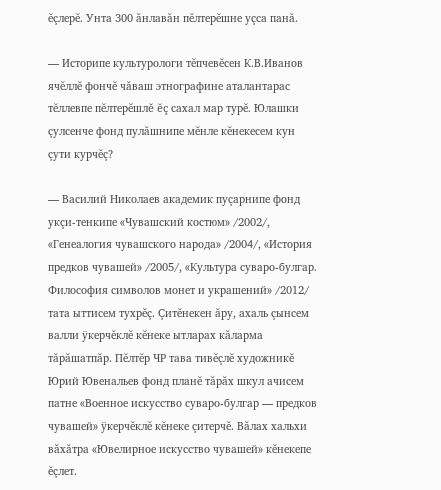ĕçлерĕ. Унта 300 ăнлавăн пĕлтерĕшне уçса панă.

— Историпе культурологи тĕпчевĕсен К.В.Иванов ячĕллĕ фончĕ чăваш этнографине аталантарас тĕллевпе пĕлтерĕшлĕ ĕç сахал мар турĕ. Юлашки çулсенче фонд пулăшнипе мĕнле кĕнекесем кун çути курчĕç?

— Василий Николаев академик пуçарнипе фонд укçи-тенкипе «Чувашский костюм» /2002/, «Генеалогия чувашского народа» /2004/, «История предков чувашей» /2005/, «Культура суваро-булгар. Философия символов монет и украшений» /2012/ тата ыттисем тухрĕç. Çитĕнекен ăру, ахаль çынсем валли ÿкерчĕклĕ кĕнеке ытларах кăларма тăрăшатпăр. Пĕлтĕр ЧР тава тивĕçлĕ художникĕ Юрий Ювенальев фонд планĕ тăрăх шкул ачисем патне «Военное искусство суваро-булгар — предков чувашей» ÿкерчĕклĕ кĕнеке çитерчĕ. Вăлах хальхи вăхăтра «Ювелирное искусство чувашей» кĕнекепе ĕçлет.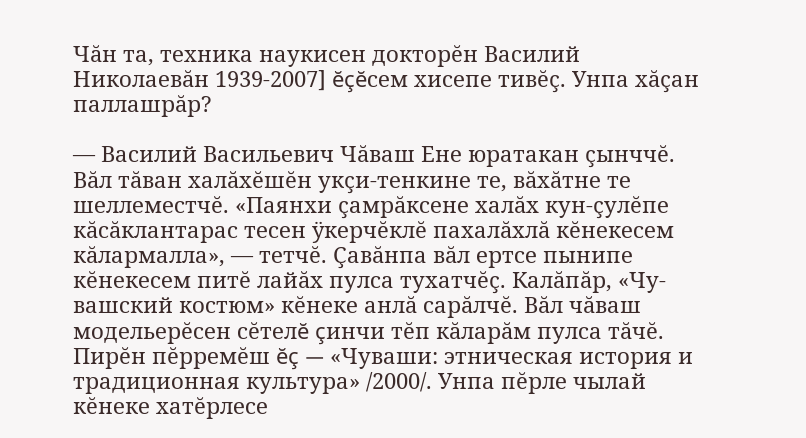Чăн та, техника наукисен докторĕн Василий Николаевăн 1939-2007] ĕçĕсем хисепе тивĕç. Унпа хăçан паллашрăр?

— Василий Васильевич Чăваш Ене юратакан çынччĕ. Вăл тăван халăхĕшĕн укçи-тенкине те, вăхăтне те шеллеместчĕ. «Паянхи çамрăксене халăх кун-çулĕпе кăсăклантарас тесен ÿкерчĕклĕ пахалăхлă кĕнекесем кăлармалла», — тетчĕ. Çавăнпа вăл ертсе пынипе кĕнекесем питĕ лайăх пулса тухатчĕç. Калăпăр, «Чу-вашский костюм» кĕнеке анлă сарăлчĕ. Вăл чăваш модельерĕсен сĕтелĕ çинчи тĕп кăларăм пулса тăчĕ. Пирĕн пĕрремĕш ĕç — «Чуваши: этническая история и традиционная культура» /2000/. Унпа пĕрле чылай кĕнеке хатĕрлесе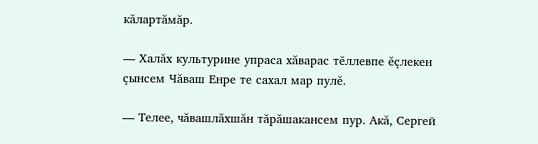кăлартăмăр.

— Халăх культурине упраса хăварас тĕллевпе ĕçлекен çынсем Чăваш Енре те сахал мар пулĕ.

— Телее, чăвашлăхшăн тăрăшакансем пур. Акă, Сергей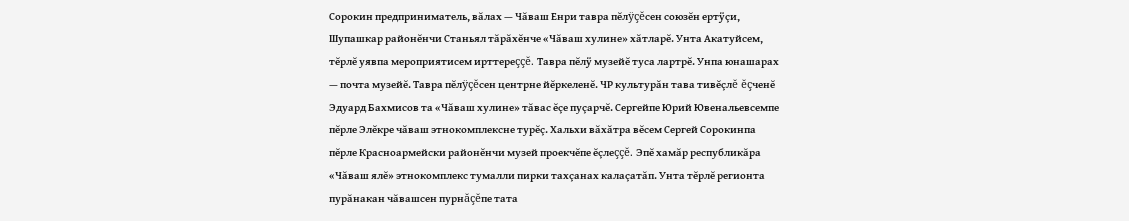Сорокин предприниматель, вăлах — Чăваш Енри тавра пĕлÿçĕсен союзĕн ертÿçи, Шупашкар районĕнчи Станьял тăрăхĕнче «Чăваш хулине» хăтларĕ. Унта Акатуйсем, тĕрлĕ уявпа мероприятисем ирттереççĕ. Тавра пĕлÿ музейĕ туса лартрĕ. Унпа юнашарах — почта музейĕ. Тавра пĕлÿçĕсен центрне йĕркеленĕ. ЧР культурăн тава тивĕçлĕ ĕçченĕ Эдуард Бахмисов та «Чăваш хулине» тăвас ĕçе пуçарчĕ. Сергейпе Юрий Ювенальевсемпе пĕрле Элĕкре чăваш этнокомплексне турĕç. Хальхи вăхăтра вĕсем Сергей Сорокинпа пĕрле Красноармейски районĕнчи музей проекчĕпе ĕçлеççĕ. Эпĕ хамăр республикăра «Чăваш ялĕ» этнокомплекс тумалли пирки тахçанах калаçатăп. Унта тĕрлĕ регионта пурăнакан чăвашсен пурнăçĕпе тата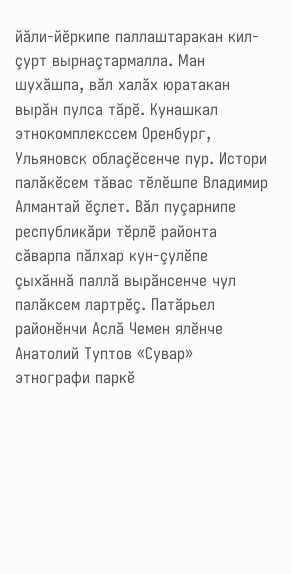йăли-йĕркипе паллаштаракан кил-çурт вырнаçтармалла. Ман шухăшпа, вăл халăх юратакан вырăн пулса тăрĕ. Кунашкал этнокомплекссем Оренбург, Ульяновск облаçĕсенче пур. Истори палăкĕсем тăвас тĕлĕшпе Владимир Алмантай ĕçлет. Вăл пуçарнипе республикăри тĕрлĕ районта сăварпа пăлхар кун-çулĕпе çыхăннă паллă вырăнсенче чул палăксем лартрĕç. Патăрьел районĕнчи Аслă Чемен ялĕнче Анатолий Туптов «Сувар» этнографи паркĕ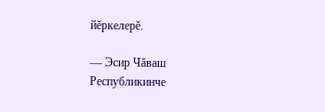йĕркелерĕ.

— Эсир Чăваш Республикинче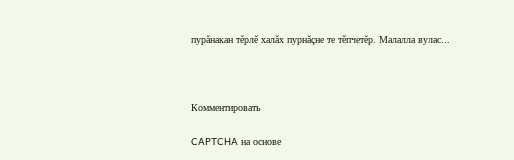пурăнакан тĕрлĕ халăх пурнăçне те тĕпчетĕр. Малалла вулас...



Комментировать

CAPTCHA на основе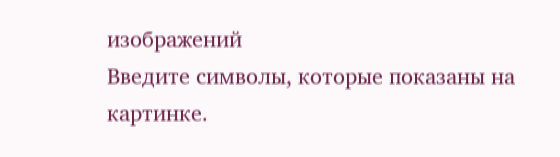изображений
Введите символы, которые показаны на картинке.